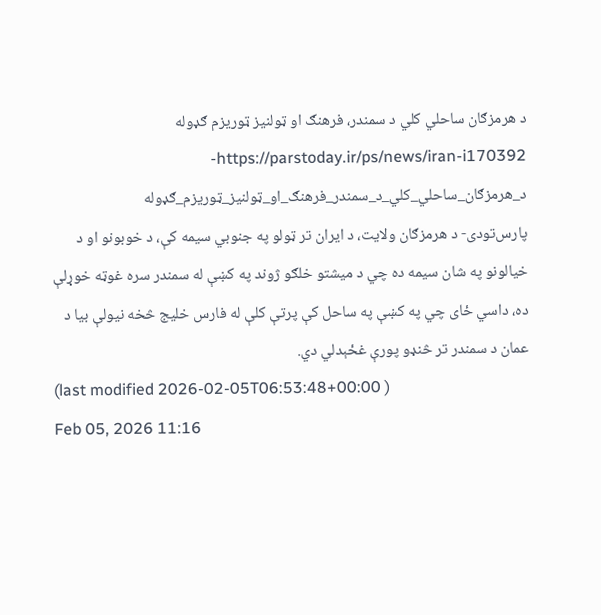د هرمزګان ساحلي کلي د سمندر، فرهنګ او ټولنیز ټوریزم ګډوله
https://parstoday.ir/ps/news/iran-i170392-د_هرمزګان_ساحلي_کلي_د_سمندر_فرهنګ_او_ټولنیز_ټوریزم_ګډوله
پارس‌تودی- د هرمزګان ولایت، د ایران تر ټولو په جنوبي سیمه کې، د خوبونو او د خیالونو په شان سیمه ده چي د میشتو خلګو ژوند په کښې له سمندر سره غوټه خوړلې ده، داسي ځای چي په کښې په ساحل کې پرتې کلې له فارس خلیج څخه نیولې بیا د عمان د سمندر تر څنډو پورې غځېدلي دي.
(last modified 2026-02-05T06:53:48+00:00 )
Feb 05, 2026 11:16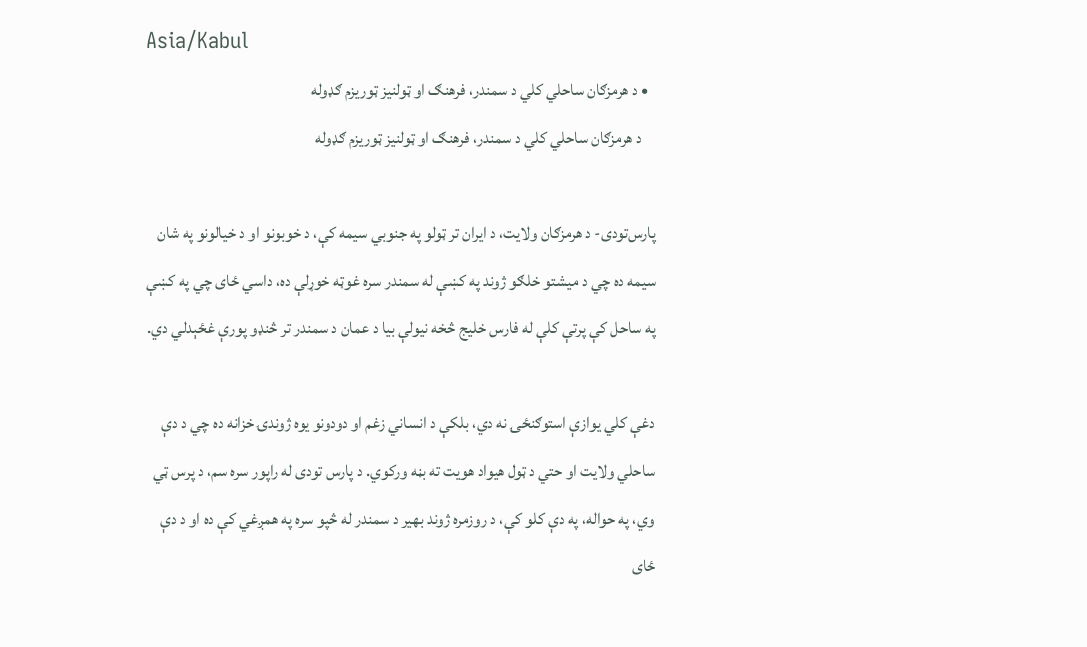Asia/Kabul
  • د هرمزګان ساحلي کلي د سمندر، فرهنګ او ټولنیز ټوریزم ګډوله
    د هرمزګان ساحلي کلي د سمندر، فرهنګ او ټولنیز ټوریزم ګډوله

پارس‌تودی- د هرمزګان ولایت، د ایران تر ټولو په جنوبي سیمه کې، د خوبونو او د خیالونو په شان سیمه ده چي د میشتو خلګو ژوند په کښې له سمندر سره غوټه خوړلې ده، داسي ځای چي په کښې په ساحل کې پرتې کلې له فارس خلیج څخه نیولې بیا د عمان د سمندر تر څنډو پورې غځېدلي دي.

دغې کلي یوازې استوګنځۍ نه دي، بلکې د انساني زغم او دودونو یوه ژوندۍ خزانه ده چي د دې ساحلي ولایت او حتي د ټول هیواد هویت ته بڼه ورکوي. د پارس تودی له راپور سره سم، د پرس ټي وي، په حواله، په دې کلو کې، د روزمره ژوند بهیر د سمندر له څپو سره په همږغي کې ده او د دې ځای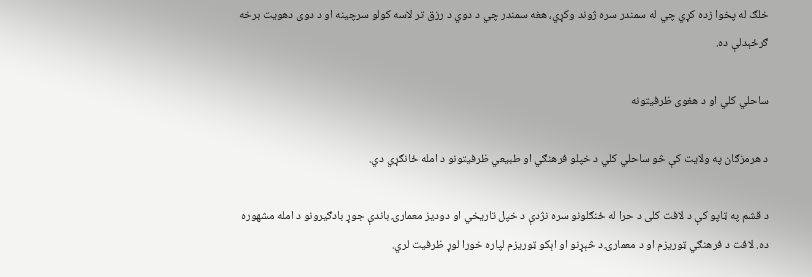خلګ له پخوا زده کړي چي له سمندر سره ژوند وکړي، هغه سمندر چي د دوي د رزق تر لاسه کولو سرچینه او د دوی دهویت برخه ګرځېدلې ده.

ساحلي کلي او د هغوی ظرفیتونه

د هرمزګان په ولایت کې څو ساحلي کلي د خپلو فرهنګي او طبیعي ظرفیتونو د امله ځانګړي دي.

د قشم په ټاپو کې د لافت کلی د حرا له ځنګلونو سره نژدې د خپل تاریخي او دودیز معمارۍ باندې جوړ بادګیرونو د امله مشهوره ده. لافت د فرهنګي ټوریزم او د معمارۍ د څېړنو او اېکو ټوریزم لپاره خورا لوړ ظرفیت لري.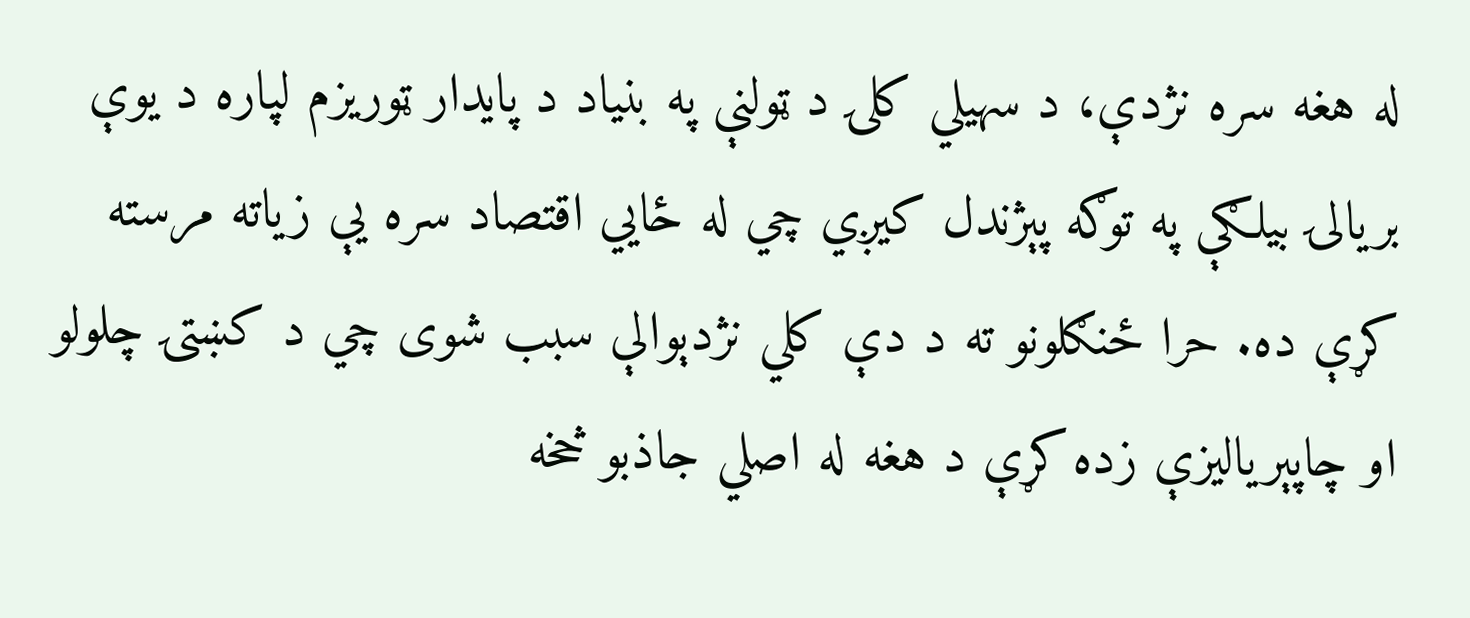له هغه سره نژدې، د سهیلي کلۍ د ټولنې په بنیاد د پایدار ټوریزم لپاره د یوې بریالۍ بیلګې په توګه پېژندل کیږي چي له ځایي اقتصاد سره یې زیاته مرسته کړې ده. حرا ځنګلونو ته د دې کلي نژدېوالې سبب شوی چي د کښتۍ چلولو او چاپېریالیزې زده کړې د هغه له اصلي جاذبو څخه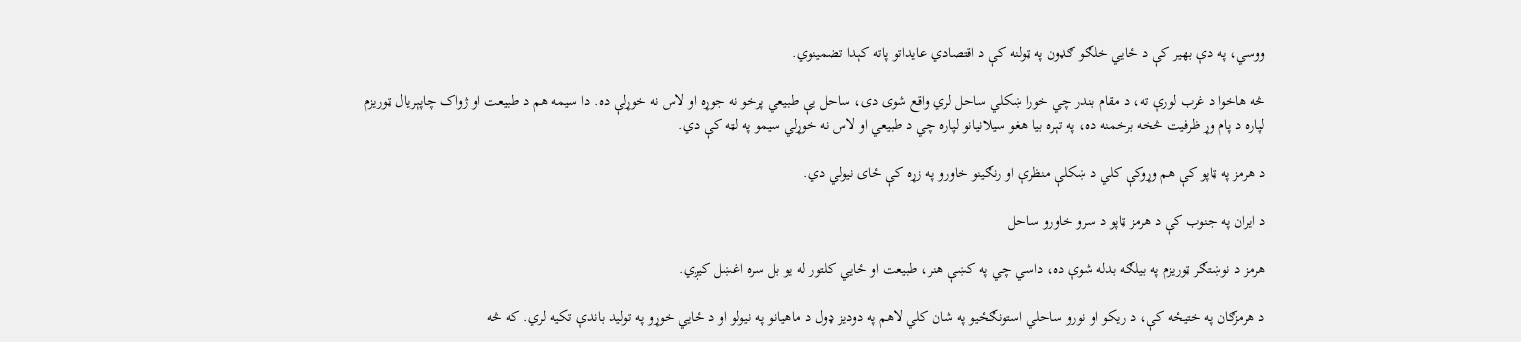ووسي، په دې بهیر کې د ځایي خلګو ګډون په ټولنه کې د اقتصادي عایداتو پاته کېدا تضمینوي.

څه هاخوا د غرب لورې ته، د مقام بندر چي خورا ښکلي ساحل لري واقع شوی دی، ساحل یې طبیعي پرخو نه جوړه او لاس نه خوړلې ده. دا سیمه هم د طبیعت او ژواک چاپېریال ټوریزم لپاره د پام وړ ظرفیت څخه برخمنه ده، په تېره بیا هغو سیلانیانو لپاره چي د طبیعي او لاس نه خوړلي سیمو په لټه کې دي.

د هرمز په ټاپو کې هم وړوکې کلي د ښکلې منظرې او رنګینو خاورو په زړه کې ځای نیولي دي.

د ایران په جنوب کې د هرمز ټاپو د سرو خاورو ساحل

هرمز د نوښتګر ټوریزم په بیلګه بدله شوې ده، داسي چي په کښې هنر، طبیعت او ځایي کلتور له یو بل سره اغښل کیږي.

د هرمزګان په ختیځه کې، د ریکو او نورو ساحلي استونګځیو په شان کلي لاهم په دودیز ډول د ماهیانو په نیولو او د ځایي خوړو په تولید باندې تکیه لري. که څه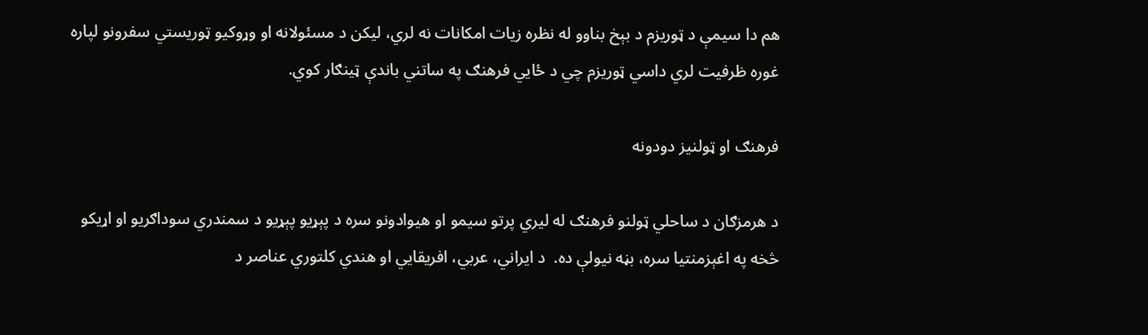هم دا سیمې د ټوریزم د بېخ بناوو له نظره زیات امکانات نه لري، لیکن د مسئولانه او وړوکیو ټوریستي سفرونو لپاره غوره ظرفیت لري داسي ټوریزم چي د ځایي فرهنګ په ساتني باندې ټینګار کوي.

فرهنګ او ټولنیز دودونه

د هرمزګان د ساحلي ټولنو فرهنګ له لیري پرتو سیمو او هیوادونو سره د پېړیو پېړیو د سمندري سوداګریو او اړیکو څخه په اغېزمنتیا سره، بڼه نیولې ده.  د ایراني، عربي، افریقایي او هندي کلتوري عناصر د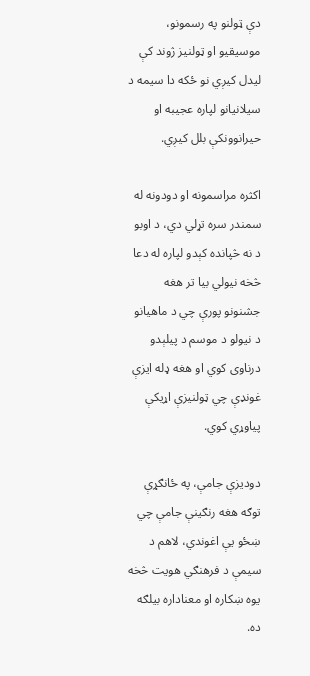دې ټولنو په رسمونو، موسیقیو او ټولنیز ژوند کې لیدل کیږي نو ځکه دا سیمه د سیلانیانو لپاره عجیبه او حیرانوونکې بلل کیږي.

اکثره مراسمونه او دودونه له سمندر سره تړلي دي، د اوبو د نه څپانده کېدو لپاره له دعا څخه نیولي بیا تر هغه جشنونو پورې چي د ماهیانو د نیولو د موسم د پیلېدو درناوی کوي او هغه ډله ایزې غونډې چي ټولنیزې اړیکې پیاوړي کوي.

دودیزې جامې، په ځانګړې توګه هغه رنګینې جامې چي ښځو یې اغوندي، لاهم د سیمې د فرهنګي هویت څخه یوه ښکاره او معناداره بیلګه ده.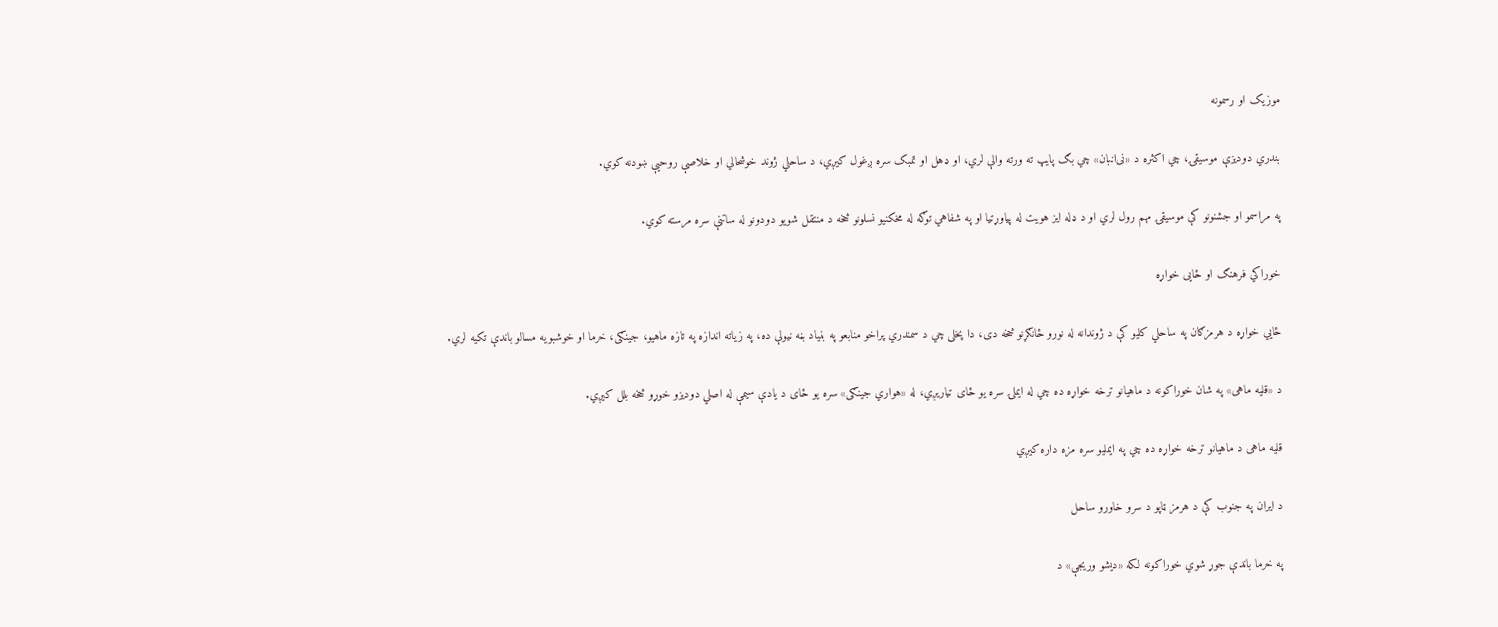موزیک او رسمونه

بندري دودیزې موسیقۍ، چي اکثره د «نی‌انبان» چي بګ پایپ ته ورته والې لري، او ډهل او تمبک سره ږغول کیږي، د ساحلي ژوند خوشحالي او خلاصې روحیې ښودنه کوي.

په مراسمو او جشنونو کې موسیقۍ مهم رول لري او د ډله ایز هویت له پیاوړتیا او په شفاهي توګه له مخکنیو نسلونو څخه د منتقل شویو دودونو له ساتنې سره مرسته کوي.

خوراکي فرهنګ او ځایی خواړه

ځایي خواړه د هرمزګان په ساحلي کلیو کې د ژوندانه له نورو ځانګړنو څخه دی، دا پخلی چي د سمندري پراخو منابعو په بنیاد بڼه نیولې ده، په زیاته اندازه په تازه ماهیو، جینګی، خرما او خوشبویه مسالو باندې تکیه لري.

د «قلیه ماهی» په شان خوراکونه د ماهیانو ترخه خواړه ده چي له ایملۍ سره یو ځای تیاریږي، له «هواري جینګی» سره یو ځای د یادې سیمې له اصلي دودیزو خوړو څخه بلل کیږي.

قلیه ماهی د ماهیانو ترخه خواړه ده چي په ایملیو سره مزه داره کیږي

د ایران په جنوب کې د هرمز ټاپو د سرو خاورو ساحل

په خرما باندې جوړ شوي خوراکونه لکه «دیشو وریجې» د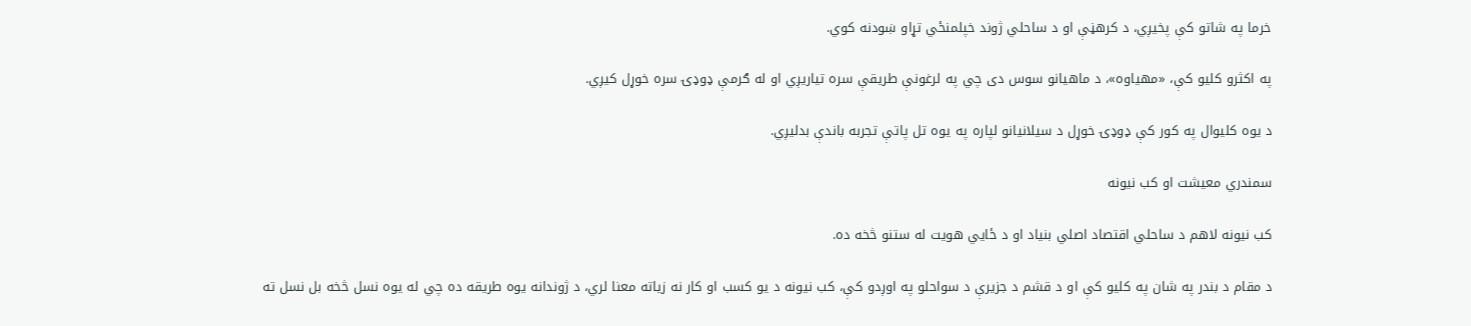خرما په شاتو کې پخیږي، د کرهڼې او د ساحلي ژوند خپلمنځي تړاو ښودنه کوي.

په اکثرو کلیو کې، «مهیاوه»، د ماهیانو سوس دی چي په لرغونې طریقې سره تیاریږي او له ګرمې ډوډۍ سره خوړل کیږي.

د یوه کلیوال په کور کې ډوډۍ خوړل د سیلانیانو لپاره په یوه تل پاتې تجربه باندې بدلیږي.

سمندري معیشت او کب نیونه

کب نیونه لاهم د ساحلي اقتصاد اصلي بنیاد او د ځایي هویت له ستنو څخه ده.

د مقام د بندر په شان په کلیو کې او د قشم د جزیرې د سواحلو په اوږدو کې، کب نیونه د یو کسب او کار نه زیاته معنا لري، د ژوندانه یوه طریقه ده چي له یوه نسل څخه بل نسل ته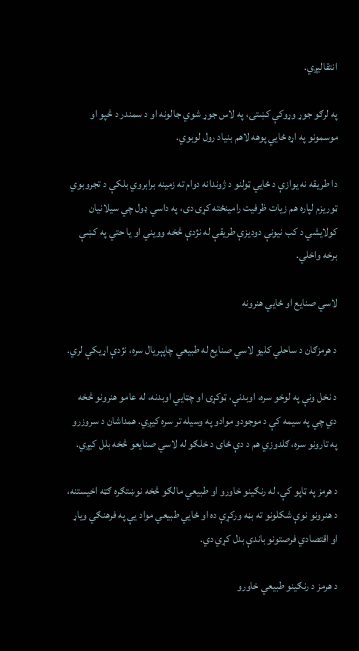انتقالیږي.

په لرګو جوړ وړوکې کښتۍ، په لاس جوړ شوي جالونه او د سمندر د څپو او موسمونو په اړه ځایي پوهه لاهم بنیاد رول لوبوي.

دا طریقه نه یوازې د ځایي ټولنو د ژوندانه دوام ته زمینه برابروي بلکې د تجروبوي ټوریزم لپاره هم زیات ظرفیت رامینځته کړی دی، په داسي ډول چي سیلانیان کولایشي د کب نیونې دودیزې طریقې له نژدې څخه وویني او یا حتي په کښې برخه واخلي.

لاسي صنایع او ځایي هنرونه

د هرمزګان د ساحلي کلیو لاسي صنایع له طبیعي چاپېریال سره، نژدې اړیکې لري.

د نخل ونې په لوخو سره، اوبدنې، ټوکړۍ او چټایي اوبدنه، له عامو هنرونو څخه دي چي په سیمه کې د موجودو موادو په وسیله تر سره کیږي. همداشان د سروزرو په تارونو سره، ګلدوزي هم د دې ځای د خلګو له لاسي صنایعو څخه بلل کیږي.

د هرمز په ټاپو کې، له رنګینو خاورو او طبیعي مالګو څخه نوښتګره ګټه اخیستنه، د هنرونو نوې شکلونو ته بڼه ورکړې ده او ځایي طبیعي مواد یې په فرهنګي ویاړ او اقتصادي فرصتونو باندې بدل کړي دي.

د هرمز د رنګینو طبیعي خاورو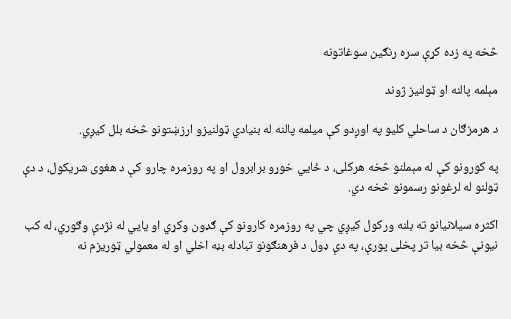څخه په زده کړې سره رنګین سوغاتونه

مېلمه پالنه او ټولنیز ژوند

د هرمزګان د ساحلي کلیو په اوږدو کې میلمه پالنه له بنیادي ټولنیزو ارزښتونو څخه بلل کیږي.

په کورونو کې له مېملنو څخه هرکلی، د ځایي خوړو برابرول او په روزمره چارو کې د هغوی شریکول، د دې ټولنو له لرغونو رسمونو څخه دي.

اکثره سیلانیانو ته بلنه ورکول کیږي چي په روزمره کارونو کې ګډون وکړي او یایي له نژدې وګوري، له کب نیونې څخه بیا تر پخلی پورې، په دې ډول د فرهنګونو تبادله بڼه اخلي او له معمولي ټوریزم نه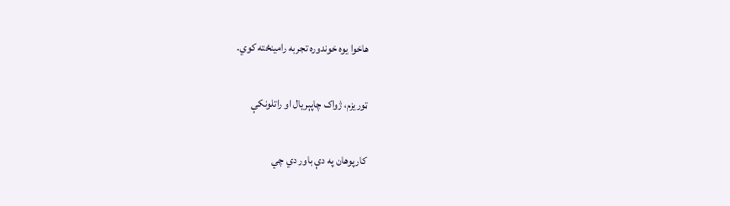هاخوا یوه خوندوره تجربه رامینځته کوي.

ټوریزم، ژواک چاپېریال او راتلونکې

کارپوهان په دې باور دي چي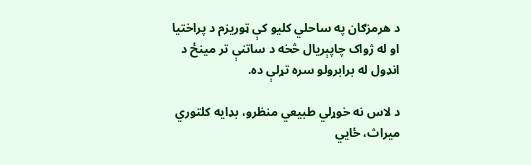د هرمزګان په ساحلي کلیو کې ټوریزم د پراختیا او له ژواک چاپېریال څخه د ساتنې تر مینځ د انډول له برابرولو سره تړلې ده.

د لاس نه خوړلي طبیعي منظرو، بډایه کلتوري میراث، ځایي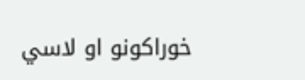خوراکونو او لاسي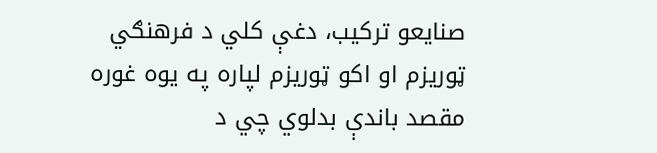صنایعو ترکیب، دغې کلي د فرهنګي ټوریزم او اکو ټوریزم لپاره په یوه غوره مقصد باندې بدلوي چي د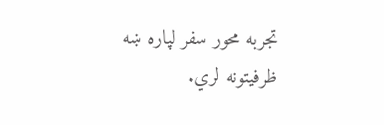تجربه محور سفر لپاره ښه ظرفیتونه لري.